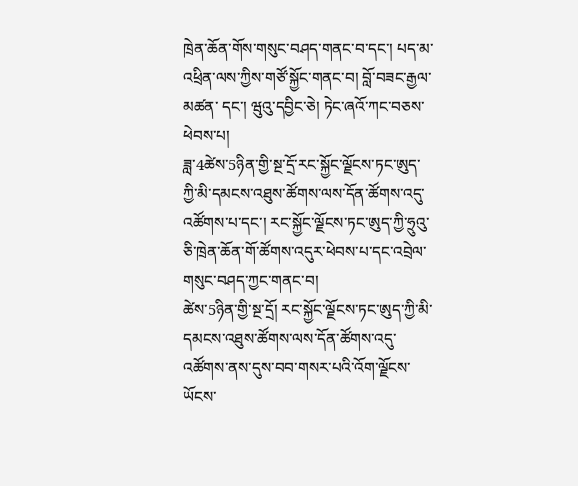ཁྲེན་ཆོན་གོས་གསུང་བཤད་གནང་བ་དང་། པད་མ་འཕྲིན་ལས་ཀྱིས་གཙོ་སྐྱོང་གནང་བ། བློ་བཟང་རྒྱལ་མཚན་ དང་། ཝུའུ་དབྱིང་ཅེ། ཏེང་ཞའོ་ཀང་བཅས་ཕེབས་པ།
ཟླ་4ཚེས་5ཉིན་གྱི་སྔ་དྲོ་རང་སྐྱོང་ལྗོངས་ཏང་ཨུད་ཀྱི་མི་དམངས་འཐུས་ཚོགས་ལས་དོན་ཚོགས་འདུ་འཚོགས་པ་དང་། རང་སྐྱོང་ལྗོངས་ཏང་ཨུད་ཀྱི་ཧྲུའུ་ཅི་ཁྲེན་ཆོན་གོ་ཚོགས་འདུར་ཕེབས་པ་དང་འབྲེལ་གསུང་བཤད་ཀྱང་གནང་བ།
ཚེས་5ཉིན་གྱི་སྔ་དྲོ། རང་སྐྱོང་ལྗོངས་ཏང་ཨུད་ཀྱི་མི་དམངས་འཐུས་ཚོགས་ལས་དོན་ཚོགས་འདུ་འཚོགས་ནས་དུས་བབ་གསར་པའི་འོག་ལྗོངས་ཡོངས་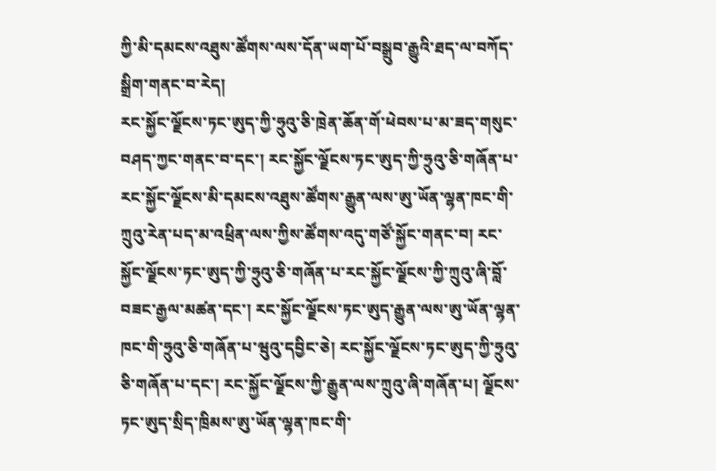ཀྱི་མི་དམངས་འཐུས་ཚོགས་ལས་དོན་ཡག་པོ་བསྒྲུབ་རྒྱུའི་ཐད་ལ་བཀོད་སྒྲིག་གནང་བ་རེད།
རང་སྐྱོང་ལྗོངས་ཏང་ཨུད་ཀྱི་ཧྲུའུ་ཅི་ཁྲེན་ཆོན་གོ་ཕེབས་པ་མ་ཟད་གསུང་བཤད་ཀྱང་གནང་བ་དང་། རང་སྐྱོང་ལྗོངས་ཏང་ཨུད་ཀྱི་ཧྲུའུ་ཅི་གཞོན་པ་རང་སྐྱོང་ལྗོངས་མི་དམངས་འཐུས་ཚོགས་རྒྱུན་ལས་ཨུ་ཡོན་ལྷན་ཁང་གི་ཀྲུའུ་རེན་པད་མ་འཕྲིན་ལས་ཀྱིས་ཚོགས་འདུ་གཙོ་སྐྱོང་གནང་བ། རང་སྐྱོང་ལྗོངས་ཏང་ཨུད་ཀྱི་ཧྲུའུ་ཅི་གཞོན་པ་རང་སྐྱོང་ལྗོངས་ཀྱི་ཀྲུའུ་ཞི་བློ་བཟང་རྒྱལ་མཚན་དང་། རང་སྐྱོང་ལྗོངས་ཏང་ཨུད་རྒྱུན་ལས་ཨུ་ཡོན་ལྷན་ཁང་གི་ཧྲུའུ་ཅི་གཞོན་པ་ཝུའུ་དབྱིང་ཅེ། རང་སྐྱོང་ལྗོངས་ཏང་ཨུད་ཀྱི་ཧྲུའུ་ཅི་གཞོན་པ་དང་། རང་སྐྱོང་ལྗོངས་ཀྱི་རྒྱུན་ལས་ཀྲུའུ་ཞི་གཞོན་པ། ལྗོངས་ཏང་ཨུད་སྲིད་ཁྲིམས་ཨུ་ཡོན་ལྷན་ཁང་གི་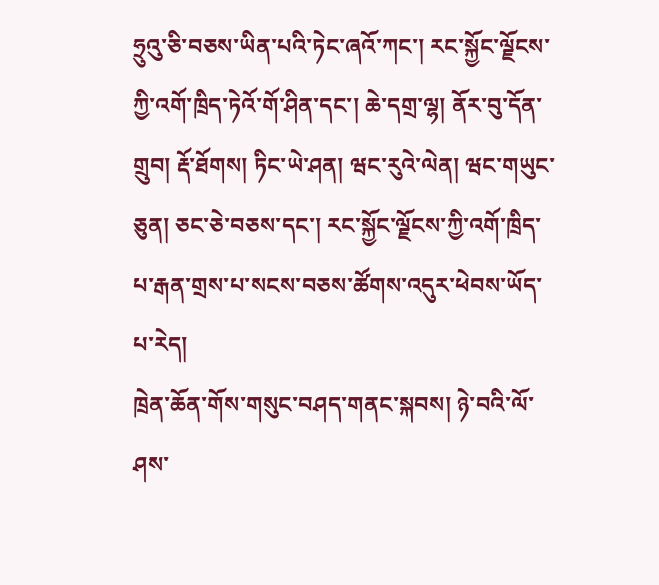ཧྲུའུ་ཅི་བཅས་ཡིན་པའི་ཏེང་ཞའོ་ཀང་། རང་སྐྱོང་ལྗོངས་ཀྱི་འགོ་ཁྲིད་ཏེའོ་གོ་ཤིན་དང་། ཆེ་དགྲ་ལྷ། ནོར་བུ་དོན་གྲུབ། རྡོ་ཐོགས། ཏིང་ཡེ་ཤན། ཝང་རུའེ་ལེན། ཝང་གཡུང་ཅུན། ཅང་ཅེ་བཅས་དང་། རང་སྐྱོང་ལྗོངས་ཀྱི་འགོ་ཁྲིད་པ་རྒན་གྲས་པ་སངས་བཅས་ཚོགས་འདུར་ཕེབས་ཡོད་པ་རེད།
ཁྲེན་ཆོན་གོས་གསུང་བཤད་གནང་སྐབས། ཉེ་བའི་ལོ་ཤས་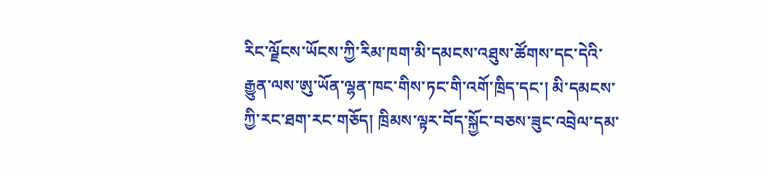རིང་ལྗོངས་ཡོངས་ཀྱི་རིམ་ཁག་མི་དམངས་འཐུས་ཚོགས་དང་དེའི་རྒྱུན་ལས་ཨུ་ཡོན་ལྷན་ཁང་གིས་ཏང་གི་འགོ་ཁྲིད་དང་། མི་དམངས་ཀྱི་རང་ཐག་རང་གཅོད། ཁྲིམས་ལྟར་བོད་སྐྱོང་བཅས་ཟུང་འབྲེལ་དམ་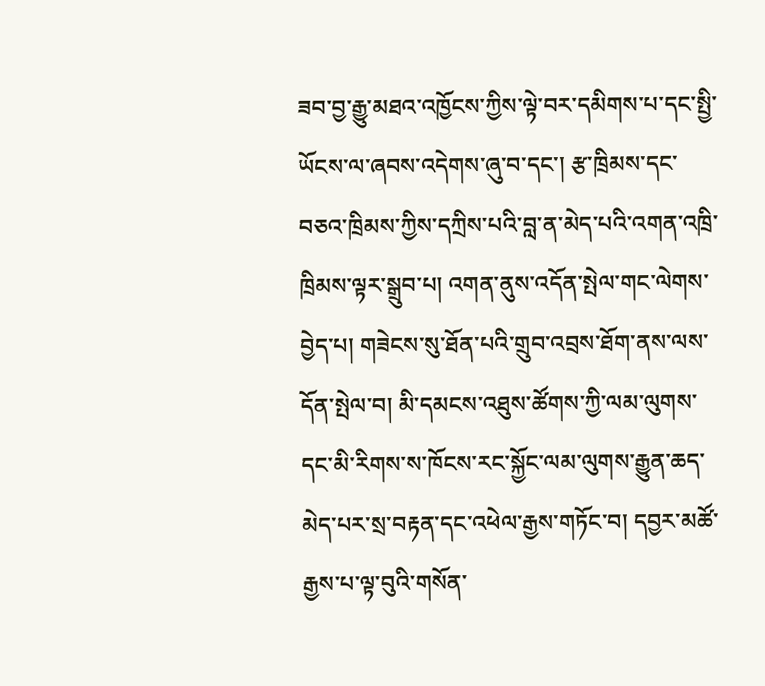ཟབ་བྱ་རྒྱུ་མཐའ་འཁྱོངས་ཀྱིས་ལྟེ་བར་དམིགས་པ་དང་སྤྱི་ཡོངས་ལ་ཞབས་འདེགས་ཞུ་བ་དང་། རྩ་ཁྲིམས་དང་བཅའ་ཁྲིམས་ཀྱིས་དཀྲིས་པའི་བླ་ན་མེད་པའི་འགན་འཁྲི་ཁྲིམས་ལྟར་སྒྲུབ་པ། འགན་ནུས་འདོན་སྤེལ་གང་ལེགས་བྱེད་པ། གཟེངས་སུ་ཐོན་པའི་གྲུབ་འབྲས་ཐོག་ནས་ལས་དོན་སྤེལ་བ། མི་དམངས་འཐུས་ཚོགས་ཀྱི་ལམ་ལུགས་དང་མི་རིགས་ས་ཁོངས་རང་སྐྱོང་ལམ་ལུགས་རྒྱུན་ཆད་མེད་པར་སྲ་བརྟན་དང་འཕེལ་རྒྱས་གཏོང་བ། དབྱར་མཚོ་རྒྱས་པ་ལྟ་བུའི་གསོན་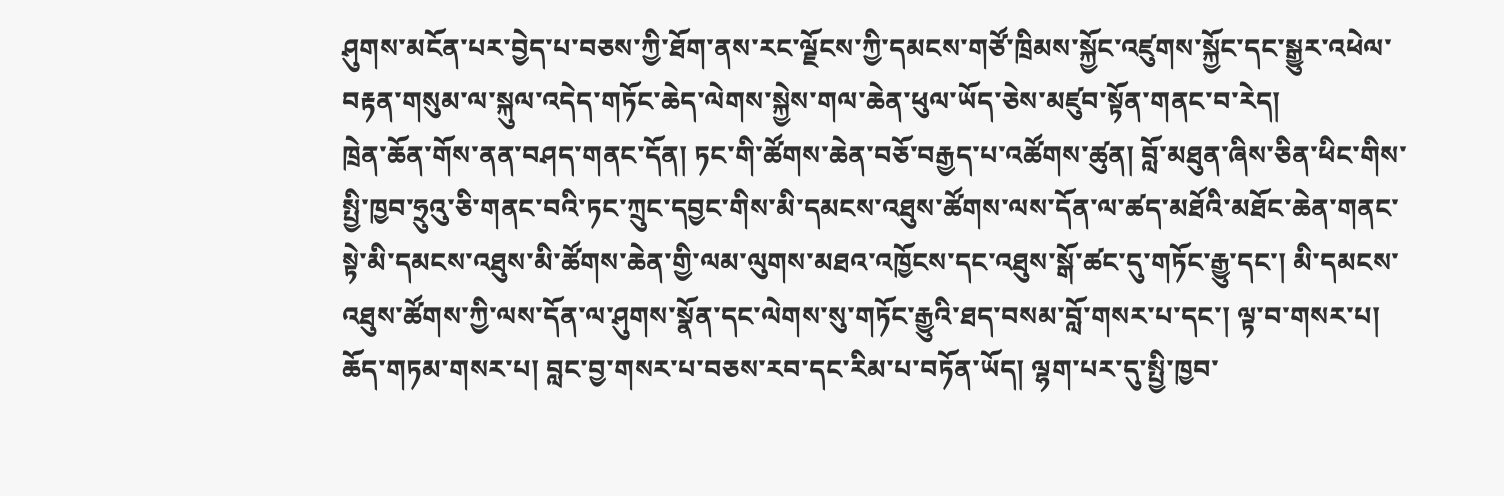ཤུགས་མངོན་པར་བྱེད་པ་བཅས་ཀྱི་ཐོག་ནས་རང་ལྗོངས་ཀྱི་དམངས་གཙོ་ཁྲིམས་སྐྱོང་འཛུགས་སྐྱོང་དང་སྒྱུར་འཕེལ་བརྟན་གསུམ་ལ་སྐུལ་འདེད་གཏོང་ཆེད་ལེགས་སྐྱེས་གལ་ཆེན་ཕུལ་ཡོད་ཅེས་མཛུབ་སྟོན་གནང་བ་རེད།
ཁྲེན་ཆོན་གོས་ནན་བཤད་གནང་དོན། ཏང་གི་ཚོགས་ཆེན་བཅོ་བརྒྱད་པ་འཚོགས་ཚུན། བློ་མཐུན་ཞིས་ཅིན་ཕིང་གིས་སྤྱི་ཁྱབ་ཧྲུའུ་ཅི་གནང་བའི་ཏང་ཀྲུང་དབྱང་གིས་མི་དམངས་འཐུས་ཚོགས་ལས་དོན་ལ་ཚད་མཐོའི་མཐོང་ཆེན་གནང་སྟེ་མི་དམངས་འཐུས་མི་ཚོགས་ཆེན་གྱི་ལམ་ལུགས་མཐའ་འཁྱོངས་དང་འཐུས་སྒོ་ཚང་དུ་གཏོང་རྒྱུ་དང་། མི་དམངས་འཐུས་ཚོགས་ཀྱི་ལས་དོན་ལ་ཤུགས་སྣོན་དང་ལེགས་སུ་གཏོང་རྒྱུའི་ཐད་བསམ་བློ་གསར་པ་དང་། ལྟ་བ་གསར་པ། ཆོད་གཏམ་གསར་པ། བླང་བྱ་གསར་པ་བཅས་རབ་དང་རིམ་པ་བཏོན་ཡོད། ལྷག་པར་དུ་སྤྱི་ཁྱབ་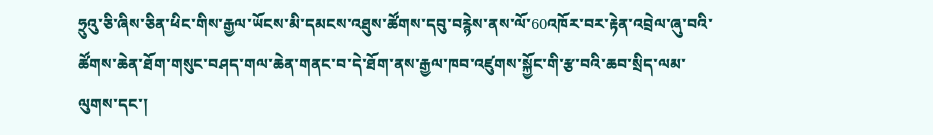ཧྲུའུ་ཅི་ཞིས་ཅིན་ཕིང་གིས་རྒྱལ་ཡོངས་མི་དམངས་འཐུས་ཚོགས་དབུ་བརྙེས་ནས་ལོ་60འཁོར་བར་རྟེན་འབྲེལ་ཞུ་བའི་ཚོགས་ཆེན་ཐོག་གསུང་བཤད་གལ་ཆེན་གནང་བ་དེ་ཐོག་ནས་རྒྱལ་ཁབ་འཛུགས་སྐྱོང་གི་རྩ་བའི་ཆབ་སྲིད་ལམ་ལུགས་དང་།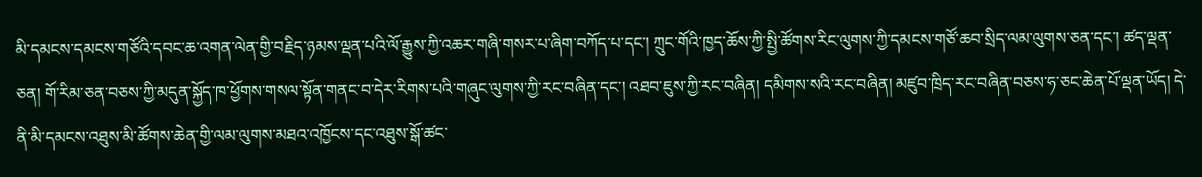མི་དམངས་དམངས་གཙོའི་དབང་ཆ་འགན་ལེན་གྱི་བརྗིད་ཉམས་ལྡན་པའི་ལོ་རྒྱུས་ཀྱི་འཆར་གཞི་གསར་པ་ཞིག་བཀོད་པ་དང་། ཀྲུང་གོའི་ཁྱད་ཆོས་ཀྱི་སྤྱི་ཚོགས་རིང་ལུགས་ཀྱི་དམངས་གཙོ་ཆབ་སྲིད་ལམ་ལུགས་ཅན་དང་། ཚད་ལྡན་ཅན། གོ་རིམ་ཅན་བཅས་ཀྱི་མདུན་སྐྱོད་ཁ་ཕྱོགས་གསལ་སྟོན་གནང་བ་དེར་རིགས་པའི་གཞུང་ལུགས་ཀྱི་རང་བཞིན་དང་། འཐབ་ཇུས་ཀྱི་རང་བཞིན། དམིགས་སའི་རང་བཞིན། མཛུབ་ཁྲིད་རང་བཞིན་བཅས་ཧ་ཅང་ཆེན་པོ་ལྡན་ཡོད། དེ་ནི་མི་དམངས་འཐུས་མི་ཚོགས་ཆེན་གྱི་ལམ་ལུགས་མཐའ་འཁྱོངས་དང་འཐུས་སྒོ་ཚང་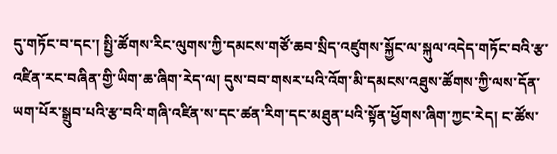དུ་གཏོང་བ་དང་། སྤྱི་ཚོགས་རིང་ལུགས་ཀྱི་དམངས་གཙོ་ཆབ་སྲིད་འཛུགས་སྐྱོང་ལ་སྐུལ་འདེད་གཏོང་བའི་རྩ་འཛིན་རང་བཞིན་གྱི་ཡིག་ཆ་ཞིག་རེད་ལ། དུས་བབ་གསར་པའི་འོག་མི་དམངས་འཐུས་ཚོགས་ཀྱི་ལས་དོན་ཡག་པོར་སྒྲུབ་པའི་རྩ་བའི་གཞི་འཛིན་ས་དང་ཚན་རིག་དང་མཐུན་པའི་སྟོན་ཕྱོགས་ཞིག་ཀྱང་རེད། ང་ཚོས་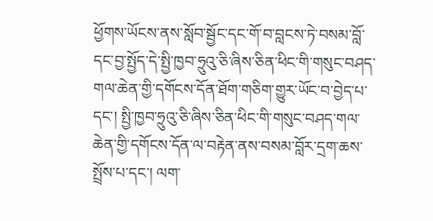ཕྱོགས་ཡོངས་ནས་སློབ་སྦྱོང་དང་གོ་བ་བླངས་ཏེ་བསམ་བློ་དང་བྱ་སྤྱོད་དེ་སྤྱི་ཁྱབ་ཧྲུའུ་ཅི་ཞིས་ཅིན་ཕིང་གི་གསུང་བཤད་གལ་ཆེན་གྱི་དགོངས་དོན་ཐོག་གཅིག་གྱུར་ཡོང་བ་བྱེད་པ་དང་། སྤྱི་ཁྱབ་ཧྲུའུ་ཅི་ཞིས་ཅིན་ཕིང་གི་གསུང་བཤད་གལ་ཆེན་གྱི་དགོངས་དོན་ལ་བརྟེན་ནས་བསམ་བློར་དྲག་ཆས་སྤྲོས་པ་དང་། ལག་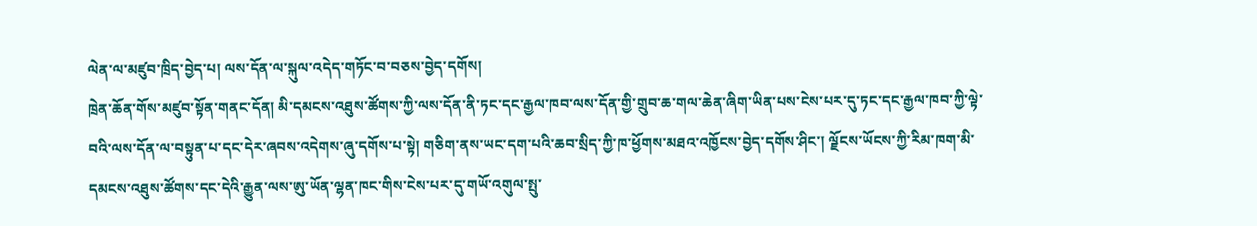ལེན་ལ་མཛུབ་ཁྲིད་བྱེད་པ། ལས་དོན་ལ་སྐུལ་འདེད་གཏོང་བ་བཅས་བྱེད་དགོས།
ཁྲེན་ཆོན་གོས་མཛུབ་སྟོན་གནང་དོན། མི་དམངས་འཐུས་ཚོགས་ཀྱི་ལས་དོན་ནི་ཏང་དང་རྒྱལ་ཁབ་ལས་དོན་གྱི་གྲུབ་ཆ་གལ་ཆེན་ཞིག་ཡིན་པས་ངེས་པར་དུ་ཏང་དང་རྒྱལ་ཁབ་ཀྱི་ལྟེ་བའི་ལས་དོན་ལ་བསྟུན་པ་དང་དེར་ཞབས་འདེགས་ཞུ་དགོས་པ་སྟེ། གཅིག་ནས་ཡང་དག་པའི་ཆབ་སྲིད་ཀྱི་ཁ་ཕྱོགས་མཐའ་འཁྱོངས་བྱེད་དགོས་ཤིང་། ལྗོངས་ཡོངས་ཀྱི་རིམ་ཁག་མི་དམངས་འཐུས་ཚོགས་དང་དེའི་རྒྱུན་ལས་ཨུ་ཡོན་ལྷན་ཁང་གིས་ངེས་པར་དུ་གཡོ་འགུལ་སྤུ་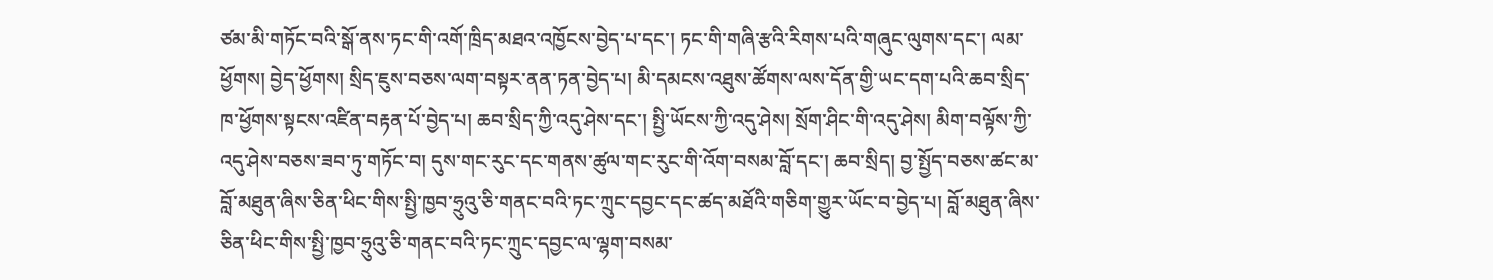ཙམ་མི་གཏོང་བའི་སྒོ་ནས་ཏང་གི་འགོ་ཁྲིད་མཐའ་འཁྱོངས་བྱེད་པ་དང་། ཏང་གི་གཞི་རྩའི་རིགས་པའི་གཞུང་ལུགས་དང་། ལམ་ཕྱོགས། བྱེད་ཕྱོགས། སྲིད་ཇུས་བཅས་ལག་བསྟར་ནན་ཏན་བྱེད་པ། མི་དམངས་འཐུས་ཚོགས་ལས་དོན་གྱི་ཡང་དག་པའི་ཆབ་སྲིད་ཁ་ཕྱོགས་སྟངས་འཛིན་བརྟན་པོ་བྱེད་པ། ཆབ་སྲིད་ཀྱི་འདུ་ཤེས་དང་། སྤྱི་ཡོངས་ཀྱི་འདུ་ཤེས། སྲོག་ཤིང་གི་འདུ་ཤེས། མིག་བལྟོས་ཀྱི་འདུ་ཤེས་བཅས་ཟབ་ཏུ་གཏོང་བ། དུས་གང་རུང་དང་གནས་ཚུལ་གང་རུང་གི་འོག་བསམ་བློ་དང་། ཆབ་སྲིད། བྱ་སྤྱོད་བཅས་ཚང་མ་བློ་མཐུན་ཞིས་ཅིན་ཕིང་གིས་སྤྱི་ཁྱབ་ཧྲུའུ་ཅི་གནང་བའི་ཏང་ཀྲུང་དབྱང་དང་ཚད་མཐོའི་གཅིག་གྱུར་ཡོང་བ་བྱེད་པ། བློ་མཐུན་ཞིས་ཅིན་ཕིང་གིས་སྤྱི་ཁྱབ་ཧྲུའུ་ཅི་གནང་བའི་ཏང་ཀྲུང་དབྱང་ལ་ལྷག་བསམ་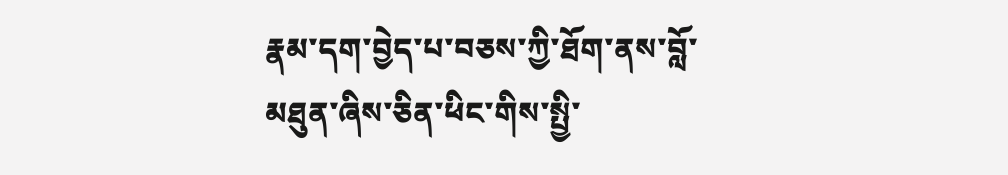རྣམ་དག་བྱེད་པ་བཅས་ཀྱི་ཐོག་ནས་བློ་མཐུན་ཞིས་ཅིན་ཕིང་གིས་སྤྱི་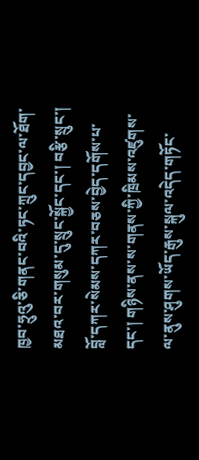ཁྱབ་ཧྲུའུ་ཅི་གནང་བའི་ཏང་ཀྲུང་དབྱང་ལ་ཐོག་མཐའ་བར་གསུམ་དུ་སྲུང་སྐྱོང་དང་། བརྩི་སྲུང་། བློ་དཀར་སེམས་དཀར་བཅས་བྱེད་དགོས་པ་དང་། གཉིས་ནས་ས་གནས་ཀྱི་ཁྲིམས་འཛུགས་ལ་ནུས་ཤུགས་ཡོད་རྒུས་སྐུལ་འདེད་གཏོང་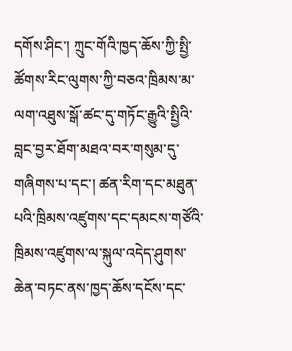དགོས་ཤིང་། ཀྲུང་གོའི་ཁྱད་ཆོས་ཀྱི་སྤྱི་ཚོགས་རིང་ལུགས་ཀྱི་བཅའ་ཁྲིམས་མ་ལག་འཐུས་སྒོ་ཚང་དུ་གཏོང་རྒྱུའི་སྤྱིའི་བླང་བྱར་ཐོག་མཐའ་བར་གསུམ་དུ་གཞིགས་པ་དང་། ཚན་རིག་དང་མཐུན་པའི་ཁྲིམས་འཛུགས་དང་དམངས་གཙོའི་ཁྲིམས་འཛུགས་ལ་སྐུལ་འདེད་ཤུགས་ཆེན་བཏང་ནས་ཁྱད་ཆོས་དངོས་དང་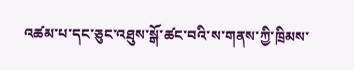འཚམ་པ་དང་ཅུང་འཐུས་སྒོ་ཚང་བའི་ས་གནས་ཀྱི་ཁྲིམས་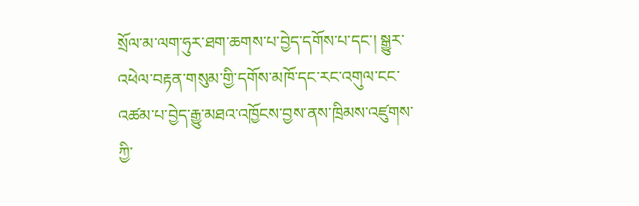སྲོལ་མ་ལག་ཧུར་ཐག་ཆགས་པ་བྱེད་དགོས་པ་དང་། སྒྱུར་འཕེལ་བརྟན་གསུམ་གྱི་དགོས་མཁོ་དང་རང་འགུལ་ངང་འཚམ་པ་བྱེད་རྒྱུ་མཐའ་འཁྱོངས་བྱས་ནས་ཁྲིམས་འཛུགས་ཀྱི་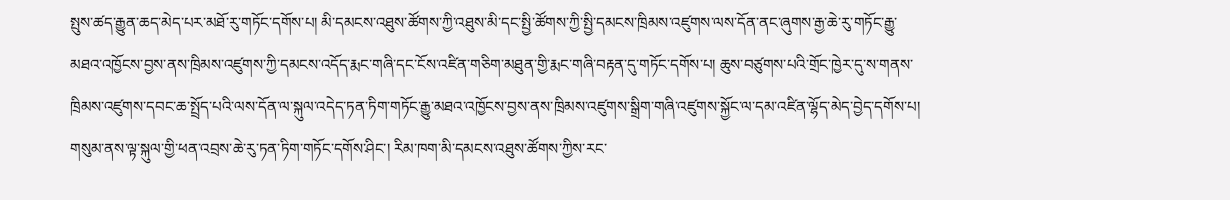སྤུས་ཚད་རྒྱུན་ཆད་མེད་པར་མཐོ་རུ་གཏོང་དགོས་པ། མི་དམངས་འཐུས་ཚོགས་ཀྱི་འཐུས་མི་དང་སྤྱི་ཚོགས་ཀྱི་སྤྱི་དམངས་ཁྲིམས་འཛུགས་ལས་དོན་ནང་ཞུགས་རྒྱ་ཆེ་རུ་གཏོང་རྒྱུ་མཐའ་འཁྱོངས་བྱས་ནས་ཁྲིམས་འཛུགས་ཀྱི་དམངས་འདོད་རྨང་གཞི་དང་ངོས་འཛིན་གཅིག་མཐུན་གྱི་རྨང་གཞི་བརྟན་དུ་གཏོང་དགོས་པ། ཆུས་བཙུགས་པའི་གྲོང་ཁྱེར་དུ་ས་གནས་ཁྲིམས་འཛུགས་དབང་ཆ་སྤྲོད་པའི་ལས་དོན་ལ་སྐུལ་འདེད་ཏན་ཏིག་གཏོང་རྒྱུ་མཐའ་འཁྱོངས་བྱས་ནས་ཁྲིམས་འཛུགས་སྒྲིག་གཞི་འཛུགས་སྐྱོང་ལ་དམ་འཛིན་ལྷོད་མེད་བྱེད་དགོས་པ། གསུམ་ནས་ལྟ་སྐུལ་གྱི་ཕན་འབྲས་ཆེ་རུ་ཏན་ཏིག་གཏོང་དགོས་ཤིང་། རིམ་ཁག་མི་དམངས་འཐུས་ཚོགས་ཀྱིས་རང་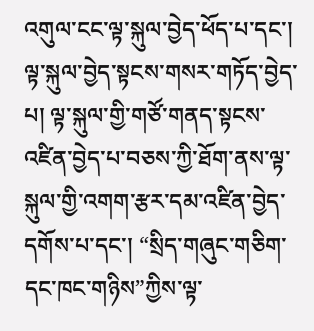འགུལ་ངང་ལྟ་སྐུལ་བྱེད་ཕོད་པ་དང་། ལྟ་སྐུལ་བྱེད་སྟངས་གསར་གཏོད་བྱེད་པ། ལྟ་སྐུལ་གྱི་གཙོ་གནད་སྟངས་འཛིན་བྱེད་པ་བཅས་ཀྱི་ཐོག་ནས་ལྟ་སྐུལ་གྱི་འགག་རྩར་དམ་འཛིན་བྱེད་དགོས་པ་དང་། “སྲིད་གཞུང་གཅིག་དང་ཁང་གཉིས”ཀྱིས་ལྟ་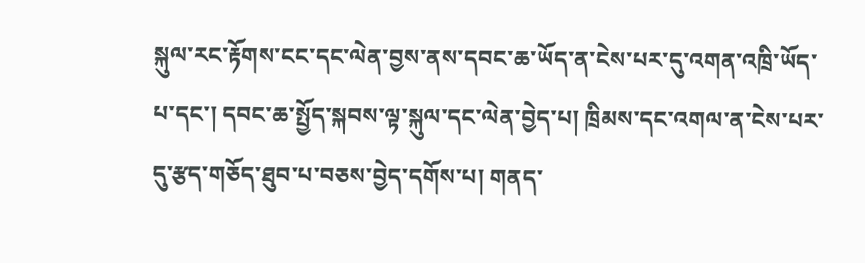སྐུལ་རང་རྟོགས་ངང་དང་ལེན་བྱས་ནས་དབང་ཆ་ཡོད་ན་ངེས་པར་དུ་འགན་འཁྲི་ཡོད་པ་དང་། དབང་ཆ་སྤྱོད་སྐབས་ལྟ་སྐུལ་དང་ལེན་བྱེད་པ། ཁྲིམས་དང་འགལ་ན་ངེས་པར་དུ་རྩད་གཅོད་ཐུབ་པ་བཅས་བྱེད་དགོས་པ། གནད་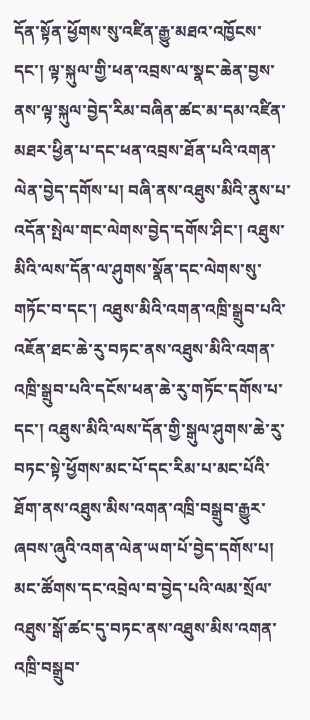དོན་སྟོན་ཕྱོགས་སུ་འཛིན་རྒྱུ་མཐའ་འཁྱོངས་དང་། ལྟ་སྐུལ་གྱི་ཕན་འབྲས་ལ་སྣང་ཆེན་བྱས་ནས་ལྟ་སྐུལ་བྱེད་རིམ་བཞིན་ཚང་མ་དམ་འཛིན་མཐར་ཕྱིན་པ་དང་ཕན་འབྲས་ཐོན་པའི་འགན་ལེན་བྱེད་དགོས་པ། བཞི་ནས་འཐུས་མིའི་ནུས་པ་འདོན་སྤེལ་གང་ལེགས་བྱེད་དགོས་ཤིང་། འཐུས་མིའི་ལས་དོན་ལ་ཤུགས་སྣོན་དང་ལེགས་སུ་གཏོང་བ་དང་། འཐུས་མིའི་འགན་འཁྲི་སྒྲུབ་པའི་འཇོན་ཐང་ཆེ་རུ་བཏང་ནས་འཐུས་མིའི་འགན་འཁྲི་སྒྲུབ་པའི་དངོས་ཕན་ཆེ་རུ་གཏོང་དགོས་པ་དང་། འཐུས་མིའི་ལས་དོན་གྱི་སྒུལ་ཤུགས་ཆེ་རུ་བཏང་སྟེ་ཕྱོགས་མང་པོ་དང་རིམ་པ་མང་པོའི་ཐོག་ནས་འཐུས་མིས་འགན་འཁྲི་བསྒྲུབ་རྒྱུར་ཞབས་ཞུའི་འགན་ལེན་ཡག་པོ་བྱེད་དགོས་པ། མང་ཚོགས་དང་འབྲེལ་བ་བྱེད་པའི་ལམ་སྲོལ་འཐུས་སྒོ་ཚང་དུ་བཏང་ནས་འཐུས་མིས་འགན་འཁྲི་བསྒྲུབ་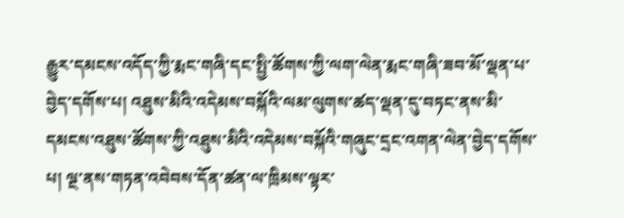རྒྱུར་དམངས་འདོད་ཀྱི་རྨང་གཞི་དང་སྤྱི་ཚོགས་ཀྱི་ལག་ལེན་རྨང་གཞི་ཟབ་མོ་ལྡན་པ་བྱེད་དགོས་པ། འཐུས་མིའི་འདེམས་བསྐོའི་ལམ་ལུགས་ཚད་ལྡན་དུ་བཏང་ནས་མི་དམངས་འཐུས་ཚོགས་ཀྱི་འཐུས་མིའི་འདེམས་བསྐོའི་གཞུང་དྲང་འགན་ལེན་བྱེད་དགོས་པ། ལྔ་ནས་གཏན་འབེབས་དོན་ཚན་ལ་ཁྲིམས་ལྟར་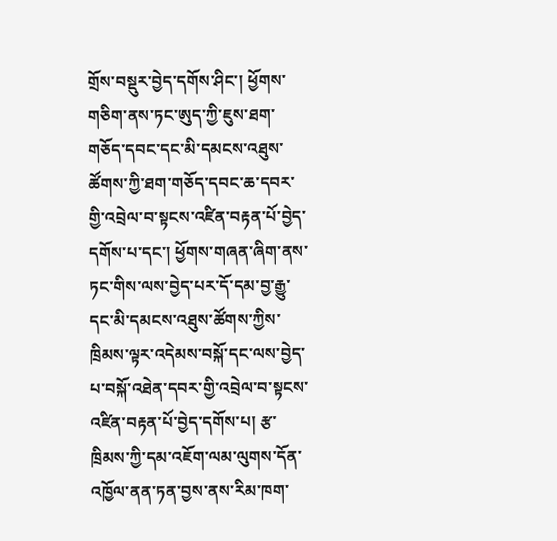གྲོས་བསྡུར་བྱེད་དགོས་ཤིང་། ཕྱོགས་གཅིག་ནས་ཏང་ཨུད་ཀྱི་ཇུས་ཐག་གཅོད་དབང་དང་མི་དམངས་འཐུས་ཚོགས་ཀྱི་ཐག་གཅོད་དབང་ཆ་དབར་གྱི་འབྲེལ་བ་སྟངས་འཛིན་བརྟན་པོ་བྱེད་དགོས་པ་དང་། ཕྱོགས་གཞན་ཞིག་ནས་ཏང་གིས་ལས་བྱེད་པར་དོ་དམ་བྱ་རྒྱུ་དང་མི་དམངས་འཐུས་ཚོགས་ཀྱིས་ཁྲིམས་ལྟར་འདེམས་བསྐོ་དང་ལས་བྱེད་པ་བསྐོ་འཐེན་དབར་གྱི་འབྲེལ་བ་སྟངས་འཛིན་བརྟན་པོ་བྱེད་དགོས་པ། རྩ་ཁྲིམས་ཀྱི་དམ་འཇོག་ལམ་ལུགས་དོན་འཁྱོལ་ནན་ཏན་བྱས་ནས་རིམ་ཁག་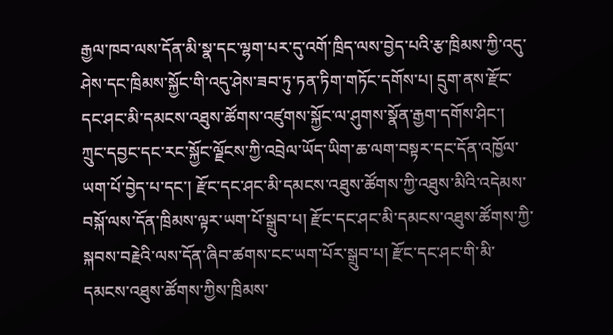རྒྱལ་ཁབ་ལས་དོན་མི་སྣ་དང་ལྷག་པར་དུ་འགོ་ཁྲིད་ལས་བྱེད་པའི་རྩ་ཁྲིམས་ཀྱི་འདུ་ཤེས་དང་ཁྲིམས་སྐྱོང་གི་འདུ་ཤེས་ཟབ་ཏུ་ཏན་ཏིག་གཏོང་དགོས་པ། དྲུག་ནས་རྫོང་དང་ཤང་མི་དམངས་འཐུས་ཚོགས་འཛུགས་སྐྱོང་ལ་ཤུགས་སྣོན་རྒྱག་དགོས་ཤིང་། ཀྲུང་དབྱང་དང་རང་སྐྱོང་ལྗོངས་ཀྱི་འབྲེལ་ཡོད་ཡིག་ཆ་ལག་བསྟར་དང་དོན་འཁྱོལ་ཡག་པོ་བྱེད་པ་དང་། རྫོང་དང་ཤང་མི་དམངས་འཐུས་ཚོགས་ཀྱི་འཐུས་མིའི་འདེམས་བསྐོ་ལས་དོན་ཁྲིམས་ལྟར་ཡག་པོ་སྒྲུབ་པ། རྫོང་དང་ཤང་མི་དམངས་འཐུས་ཚོགས་ཀྱི་སྐབས་བརྗེའི་ལས་དོན་ཞིབ་ཚགས་ངང་ཡག་པོར་སྒྲུབ་པ། རྫོང་དང་ཤང་གི་མི་དམངས་འཐུས་ཚོགས་ཀྱིས་ཁྲིམས་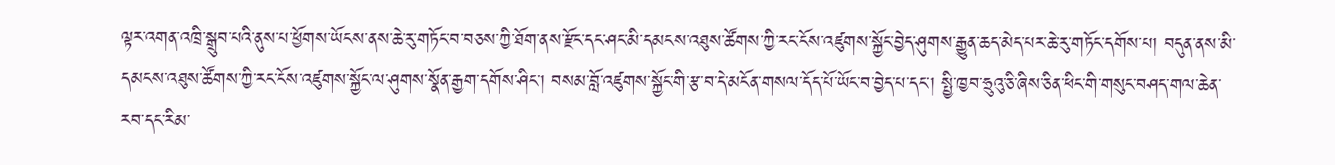ལྟར་འགན་འཁྲི་སྒྲུབ་པའི་ནུས་པ་ཕྱོགས་ཡོངས་ནས་ཆེ་རུ་གཏོང་བ་བཅས་ཀྱི་ཐོག་ནས་རྫོང་དང་ཤང་མི་དམངས་འཐུས་ཚོགས་ཀྱི་རང་ངོས་འཛུགས་སྐྱོང་བྱེད་ཤུགས་རྒྱུན་ཆད་མེད་པར་ཆེ་རུ་གཏོང་དགོས་པ། བདུན་ནས་མི་དམངས་འཐུས་ཚོགས་ཀྱི་རང་ངོས་འཛུགས་སྐྱོང་ལ་ཤུགས་སྣོན་རྒྱག་དགོས་ཤིང་། བསམ་བློ་འཛུགས་སྐྱོང་གི་རྩ་བ་དེ་མངོན་གསལ་དོད་པོ་ཡོང་བ་བྱེད་པ་དང་། སྤྱི་ཁྱབ་ཧྲུའུ་ཅི་ཞིས་ཅིན་ཕིང་གི་གསུང་བཤད་གལ་ཆེན་རབ་དང་རིམ་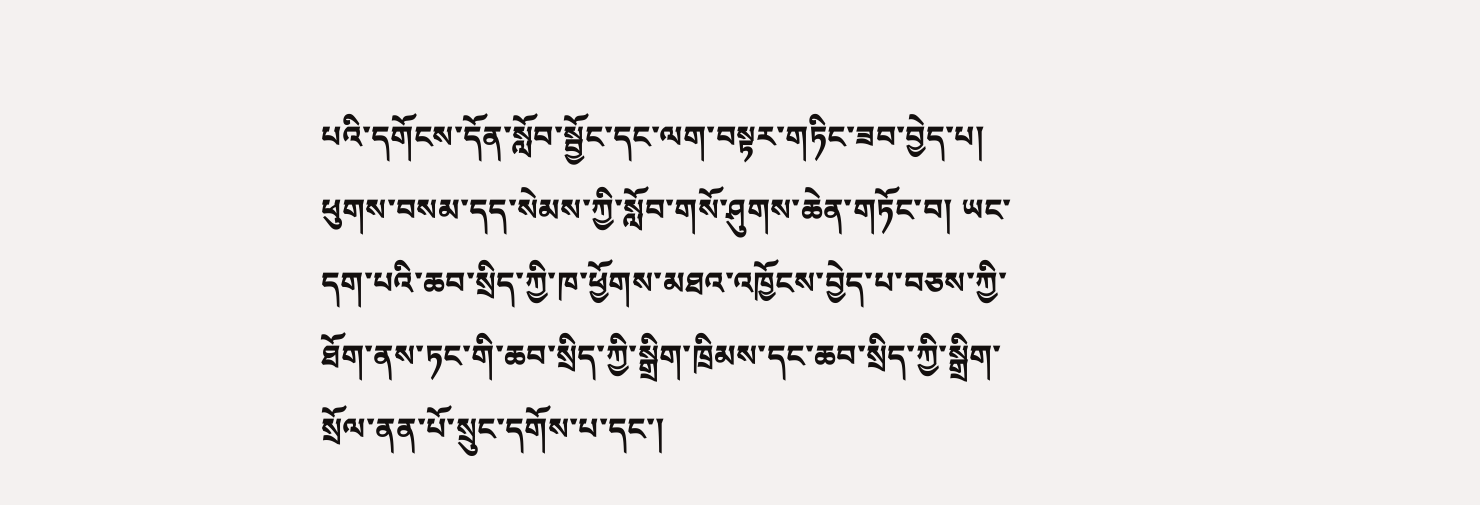པའི་དགོངས་དོན་སློབ་སྦྱོང་དང་ལག་བསྟར་གཏིང་ཟབ་བྱེད་པ། ཕུགས་བསམ་དད་སེམས་ཀྱི་སློབ་གསོ་ཤུགས་ཆེན་གཏོང་བ། ཡང་དག་པའི་ཆབ་སྲིད་ཀྱི་ཁ་ཕྱོགས་མཐའ་འཁྱོངས་བྱེད་པ་བཅས་ཀྱི་ཐོག་ནས་ཏང་གི་ཆབ་སྲིད་ཀྱི་སྒྲིག་ཁྲིམས་དང་ཆབ་སྲིད་ཀྱི་སྒྲིག་སྲོལ་ནན་པོ་སྲུང་དགོས་པ་དང་།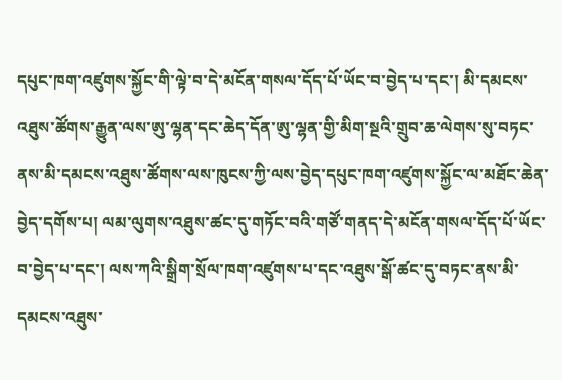དཔུང་ཁག་འཛུགས་སྐྱོང་གི་ལྟེ་བ་དེ་མངོན་གསལ་དོད་པོ་ཡོང་བ་བྱེད་པ་དང་། མི་དམངས་འཐུས་ཚོགས་རྒྱུན་ལས་ཨུ་ལྷན་དང་ཆེད་དོན་ཨུ་ལྷན་གྱི་མིག་སྔའི་གྲུབ་ཆ་ལེགས་སུ་བཏང་ནས་མི་དམངས་འཐུས་ཚོགས་ལས་ཁུངས་ཀྱི་ལས་བྱེད་དཔུང་ཁག་འཛུགས་སྐྱོང་ལ་མཐོང་ཆེན་བྱེད་དགོས་པ། ལམ་ལུགས་འཐུས་ཚང་དུ་གཏོང་བའི་གཙོ་གནད་དེ་མངོན་གསལ་དོད་པོ་ཡོང་བ་བྱེད་པ་དང་། ལས་ཀའི་སྒྲིག་སྲོལ་ཁག་འཛུགས་པ་དང་འཐུས་སྒོ་ཚང་དུ་བཏང་ནས་མི་དམངས་འཐུས་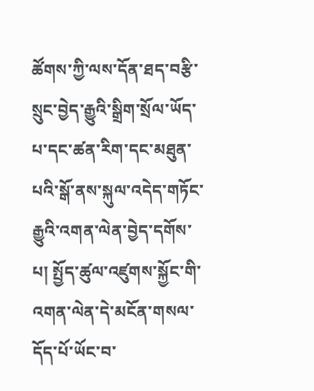ཚོགས་ཀྱི་ལས་དོན་ཐད་བརྩི་སྲུང་བྱེད་རྒྱུའི་སྒྲིག་སྲོལ་ཡོད་པ་དང་ཚན་རིག་དང་མཐུན་པའི་སྒོ་ནས་སྐུལ་འདེད་གཏོང་རྒྱུའི་འགན་ལེན་བྱེད་དགོས་པ། སྤྱོད་ཚུལ་འཛུགས་སྐྱོང་གི་འགན་ལེན་དེ་མངོན་གསལ་དོད་པོ་ཡོང་བ་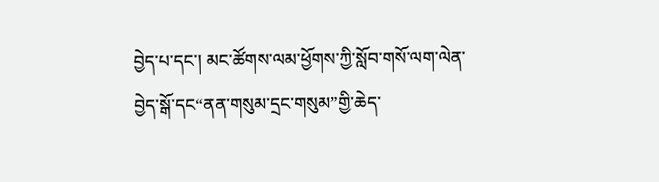བྱེད་པ་དང་། མང་ཚོགས་ལམ་ཕྱོགས་ཀྱི་སློབ་གསོ་ལག་ལེན་བྱེད་སྒོ་དང“ནན་གསུམ་དྲང་གསུམ”གྱི་ཆེད་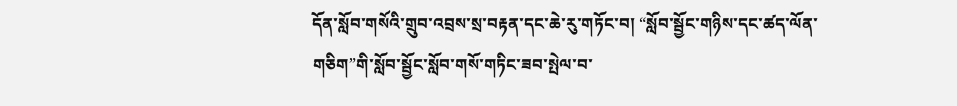དོན་སློབ་གསོའི་གྲུབ་འབྲས་སྲ་བརྟན་དང་ཆེ་རུ་གཏོང་བ། “སློབ་སྦྱོང་གཉིས་དང་ཚད་ལོན་གཅིག”གི་སློབ་སྦྱོང་སློབ་གསོ་གཏིང་ཟབ་སྤེལ་བ་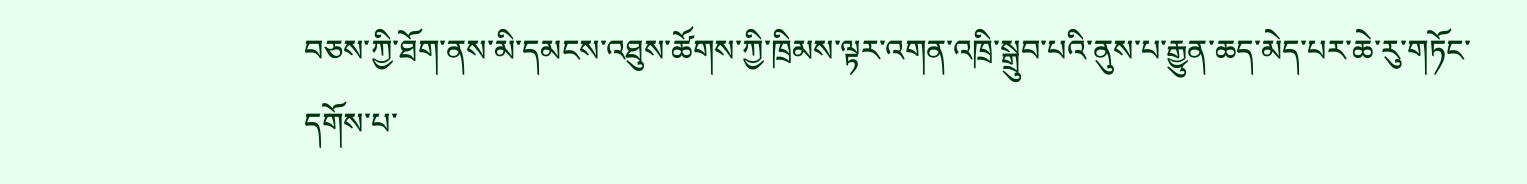བཅས་ཀྱི་ཐོག་ནས་མི་དམངས་འཐུས་ཚོགས་ཀྱི་ཁྲིམས་ལྟར་འགན་འཁྲི་སྒྲུབ་པའི་ནུས་པ་རྒྱུན་ཆད་མེད་པར་ཆེ་རུ་གཏོང་དགོས་པ་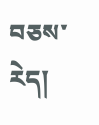བཅས་རེད།